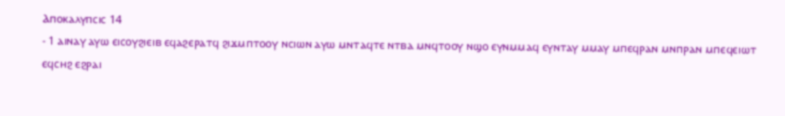Ⲁⲡⲟⲕⲁⲗⲩⲡⲥⲓⲥ 14
- 1 ⲁⲓⲛⲁⲩ ⲁⲩⲱ ⲉⲓⲥⲟⲩϩⲓⲉⲓⲃ ⲉϥⲁϩⲉⲣⲁⲧϥ ϩⲓϫⲙⲡⲧⲟⲟⲩ ⲛⲥⲓⲱⲛ ⲁⲩⲱ ⲙⲛⲧⲁϥⲧⲉ ⲛⲧⲃⲁ ⲙⲛϥⲧⲟⲟⲩ ⲛϣⲟ ⲉⲩⲛⲙⲙⲁϥ ⲉⲩⲛⲧⲁⲩ ⲙⲙⲁⲩ ⲙⲡⲉϥⲣⲁⲛ ⲙⲛⲡⲣⲁⲛ ⲙⲡⲉϥⲉⲓⲱⲧ ⲉϥⲥⲏϩ ⲉϩⲣⲁⲓ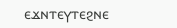ⲉϫⲛⲧⲉⲩⲧⲉϩⲛⲉ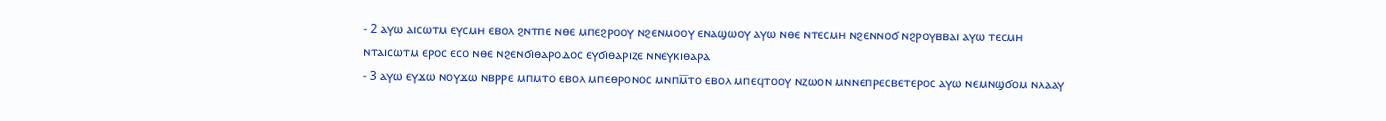- 2 ⲁⲩⲱ ⲁⲓⲥⲱⲧⲙ ⲉⲩⲥⲙⲏ ⲉⲃⲟⲗ ϩⲛⲧⲡⲉ ⲛⲑⲉ ⲙⲡⲉϩⲣⲟⲟⲩ ⲛϩⲉⲛⲙⲟⲟⲩ ⲉⲛⲁϣⲱⲟⲩ ⲁⲩⲱ ⲛⲑⲉ ⲛⲧⲉⲥⲙⲏ ⲛϩⲉⲛⲛⲟϭ ⲛϩⲣⲟⲩⲃⲃⲁⲓ ⲁⲩⲱ ⲧⲉⲥⲙⲏ ⲛⲧⲁⲓⲥⲱⲧⲙ ⲉⲣⲟⲥ ⲉⲥⲟ ⲛⲑⲉ ⲛϩⲉⲛϭⲓⲑⲁⲣⲟⲇⲟⲥ ⲉⲩϭⲓⲑⲁⲣⲓⲍⲉ ⲛⲛⲉⲩⲕⲓⲑⲁⲣⲁ
- 3 ⲁⲩⲱ ⲉⲩϫⲱ ⲛⲟⲩϫⲱ ⲛⲃⲣⲣⲉ ⲙⲡⲙⲧⲟ ⲉⲃⲟⲗ ⲙⲡⲉⲑⲣⲟⲛⲟⲥ ⲙⲛⲡⲙ̅ⲧⲟ ⲉⲃⲟⲗ ⲙⲡⲉϥⲧⲟⲟⲩ ⲛⲍⲱⲟⲛ ⲙⲛⲛⲉⲡⲣⲉⲥⲃⲉⲧⲉⲣⲟⲥ ⲁⲩⲱ ⲛⲉⲙⲛϣϭⲟⲙ ⲛⲗⲁⲁⲩ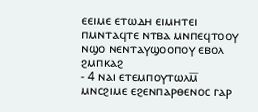ⲉⲉⲓⲙⲉ ⲉⲧⲱⲇⲏ ⲉⲓⲙⲏⲧⲉⲓ ⲡⲙⲛⲧⲁϥⲧⲉ ⲛⲧⲃⲁ ⲙⲛⲡⲉϥⲧⲟⲟⲩ ⲛϣⲟ ⲛⲉⲛⲧⲁⲩϣⲟⲟⲡⲟⲩ ⲉⲃⲟⲗ ϩⲙⲡⲕⲁϩ
- 4 ⲛⲁⲓ ⲉⲧⲉⲙⲡⲟⲩⲧⲱⲗⲙ̅ ⲙⲛⲥϩⲓⲙⲉ ⲉϩⲉⲛⲡⲁⲣⲑⲉⲛⲟⲥ ⲅⲁⲣ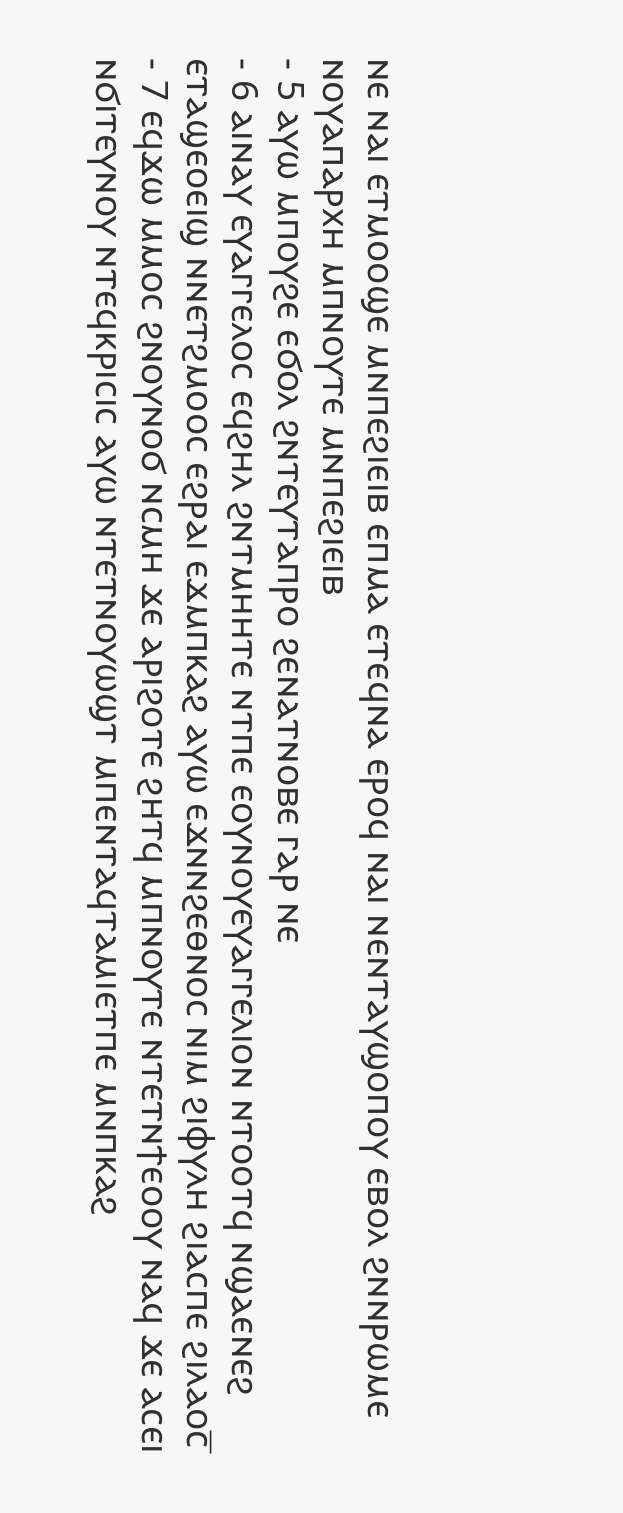ⲛⲉ ⲛⲁⲓ ⲉⲧⲙⲟⲟϣⲉ ⲙⲛⲡⲉϩⲓⲉⲓⲃ ⲉⲡⲙⲁ ⲉⲧⲉϥⲛⲁ ⲉⲣⲟϥ ⲛⲁⲓ ⲛⲉⲛⲧⲁⲩϣⲟⲡⲟⲩ ⲉⲃⲟⲗ ϩⲛⲛⲣⲱⲙⲉ ⲛⲟⲩⲁⲡⲁⲣⲭⲏ ⲙⲡⲛⲟⲩⲧⲉ ⲙⲛⲡⲉϩⲓⲉⲓⲃ
- 5 ⲁⲩⲱ ⲙⲡⲟⲩϩⲉ ⲉϭⲟⲗ ϩⲛⲧⲉⲩⲧⲁⲡⲣⲟ ϩⲉⲛⲁⲧⲛⲟⲃⲉ ⲅⲁⲣ ⲛⲉ
- 6 ⲁⲓⲛⲁⲩ ⲉⲩⲁⲅⲅⲉⲗⲟⲥ ⲉϥϩⲏⲗ ϩⲛⲧⲙⲏⲏⲧⲉ ⲛⲧⲡⲉ ⲉⲟⲩⲛⲟⲩⲉⲩⲁⲅⲅⲉⲗⲓⲟⲛ ⲛⲧⲟⲟⲧϥ ⲛϣⲁⲉⲛⲉϩ ⲉⲧⲁϣⲉⲟⲉⲓϣ ⲛⲛⲉⲧϩⲙⲟⲟⲥ ⲉϩⲣⲁⲓ ⲉϫⲙⲡⲕⲁϩ ⲁⲩⲱ ⲉϫⲛⲛϩⲉⲑⲛⲟⲥ ⲛⲓⲙ ϩⲓⲫⲩⲗⲏ ϩⲓⲁⲥⲡⲉ ϩⲓⲗⲁⲟⲥ̅
- 7 ⲉϥϫⲱ ⲙⲙⲟⲥ ϩⲛⲟⲩⲛⲟϭ ⲛⲥⲙⲏ ϫⲉ ⲁⲣⲓϩⲟⲧⲉ ϩⲏⲧϥ ⲙⲡⲛⲟⲩⲧⲉ ⲛⲧⲉⲧⲛϯⲉⲟⲟⲩ ⲛⲁϥ ϫⲉ ⲁⲥⲉⲓ ⲛϭⲓⲧⲉⲩⲛⲟⲩ ⲛⲧⲉϥⲕⲣⲓⲥⲓⲥ ⲁⲩⲱ ⲛⲧⲉⲧⲛⲟⲩⲱϣⲧ ⲙⲡⲉⲛⲧⲁϥⲧⲁⲙⲓⲉⲧⲡⲉ ⲙⲛⲡⲕⲁϩ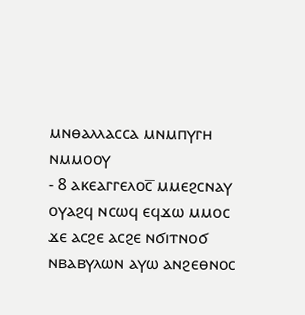ⲙⲛⲑⲁⲗⲗⲁⲥⲥⲁ ⲙⲛⲙⲡⲩⲅⲏ ⲛⲙⲙⲟⲟⲩ
- 8 ⲁⲕⲉⲁⲅⲅⲉⲗⲟⲥ̅ ⲙⲙⲉϩⲥⲛⲁⲩ ⲟⲩⲁϩϥ ⲛⲥⲱϥ ⲉϥϫⲱ ⲙⲙⲟⲥ ϫⲉ ⲁⲥϩⲉ ⲁⲥϩⲉ ⲛϭⲓⲧⲛⲟϭ ⲛⲃⲁⲃⲩⲗⲱⲛ ⲁⲩⲱ ⲁⲛϩⲉⲑⲛⲟⲥ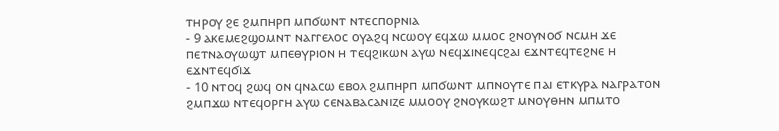ⲧⲏⲣⲟⲩ ϩⲉ ϩⲙⲡⲏⲣⲡ ⲙⲡϭⲱⲛⲧ ⲛⲧⲉⲥⲡⲟⲣⲛⲓⲁ
- 9 ⲁⲕⲉⲙⲉϩϣⲟⲙⲛⲧ ⲛⲁⲅⲅⲉⲗⲟⲥ ⲟⲩⲁϩϥ ⲛⲥⲱⲟⲩ ⲉϥϫⲱ ⲙⲙⲟⲥ ϩⲛⲟⲩⲛⲟϭ ⲛⲥⲙⲏ ϫⲉ ⲡⲉⲧⲛⲁⲟⲩⲱϣⲧ ⲙⲡⲉⲑⲩⲣⲓⲟⲛ ⲏ ⲧⲉϥϩⲓⲕⲱⲛ ⲁⲩⲱ ⲛⲉϥϫⲓⲛⲉϥⲥϩⲁⲓ ⲉϫⲛⲧⲉϥⲧⲉϩⲛⲉ ⲏ ⲉϫⲛⲧⲉϥϭⲓϫ
- 10 ⲛⲧⲟϥ ϩⲱϥ ⲟⲛ ϥⲛⲁⲥⲱ ⲉⲃⲟⲗ ϩⲙⲡⲏⲣⲡ ⲙⲡϭⲱⲛⲧ ⲙⲡⲛⲟⲩⲧⲉ ⲡⲁⲓ ⲉⲧⲕⲩⲣⲁ ⲛⲁⲅⲣⲁⲧⲟⲛ ϩⲙⲡϫⲱ ⲛⲧⲉϥⲟⲣⲅⲏ ⲁⲩⲱ ⲥⲉⲛⲁⲃⲁⲥⲁⲛⲓⲍⲉ ⲙⲙⲟⲟⲩ ϩⲛⲟⲩⲕⲱϩⲧ ⲙⲛⲟⲩⲑⲏⲛ ⲙⲡⲙⲧⲟ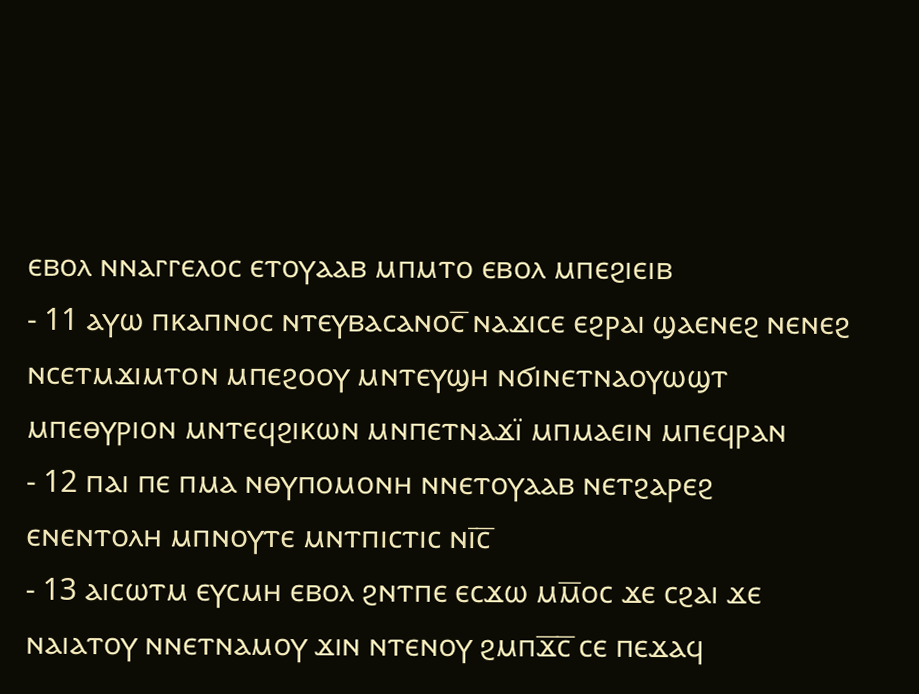ⲉⲃⲟⲗ ⲛⲛⲁⲅⲅⲉⲗⲟⲥ ⲉⲧⲟⲩⲁⲁⲃ ⲙⲡⲙⲧⲟ ⲉⲃⲟⲗ ⲙⲡⲉϩⲓⲉⲓⲃ
- 11 ⲁⲩⲱ ⲡⲕⲁⲡⲛⲟⲥ ⲛⲧⲉⲩⲃⲁⲥⲁⲛⲟⲥ̅ ⲛⲁϫⲓⲥⲉ ⲉϩⲣⲁⲓ ϣⲁⲉⲛⲉϩ ⲛⲉⲛⲉϩ ⲛⲥⲉⲧⲙϫⲓⲙⲧⲟⲛ ⲙⲡⲉϩⲟⲟⲩ ⲙⲛⲧⲉⲩϣⲏ ⲛϭⲓⲛⲉⲧⲛⲁⲟⲩⲱϣⲧ ⲙⲡⲉⲑⲩⲣⲓⲟⲛ ⲙⲛⲧⲉϥϩⲓⲕⲱⲛ ⲙⲛⲡⲉⲧⲛⲁϫⲓ̈ ⲙⲡⲙⲁⲉⲓⲛ ⲙⲡⲉϥⲣⲁⲛ
- 12 ⲡⲁⲓ ⲡⲉ ⲡⲙⲁ ⲛⲑⲩⲡⲟⲙⲟⲛⲏ ⲛⲛⲉⲧⲟⲩⲁⲁⲃ ⲛⲉⲧϩⲁⲣⲉϩ ⲉⲛⲉⲛⲧⲟⲗⲏ ⲙⲡⲛⲟⲩⲧⲉ ⲙⲛⲧⲡⲓⲥⲧⲓⲥ ⲛⲓ̅ⲥ̅
- 13 ⲁⲓⲥⲱⲧⲙ ⲉⲩⲥⲙⲏ ⲉⲃⲟⲗ ϩⲛⲧⲡⲉ ⲉⲥϫⲱ ⲙⲙ̅ⲟⲥ ϫⲉ ⲥϩⲁⲓ ϫⲉ ⲛⲁⲓⲁⲧⲟⲩ ⲛⲛⲉⲧⲛⲁⲙⲟⲩ ϫⲓⲛ ⲛⲧⲉⲛⲟⲩ ϩⲙⲡϫ̅ⲥ̅ ⲥⲉ ⲡⲉϫⲁϥ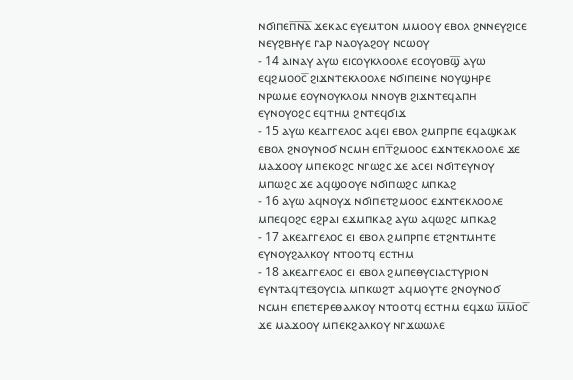ⲛϭⲓⲡⲉⲡ̅ⲛ̅ⲁ̅ ϫⲉⲕⲁⲥ ⲉⲩⲉⲙⲧⲟⲛ ⲙⲙⲟⲟⲩ ⲉⲃⲟⲗ ϩⲛⲛⲉⲩϩⲓⲥⲉ ⲛⲉⲩϩⲃⲏⲩⲉ ⲅⲁⲣ ⲛⲁⲟⲩⲁϩⲟⲩ ⲛⲥⲱⲟⲩ
- 14 ⲁⲓⲛⲁⲩ ⲁⲩⲱ ⲉⲓⲥⲟⲩⲕⲗⲟⲟⲗⲉ ⲉⲥⲟⲩⲟⲃϣ̅ ⲁⲩⲱ ⲉϥϩⲙⲟⲟⲥ̅ ϩⲓϫⲛⲧⲉⲕⲗⲟⲟⲗⲉ ⲛϭⲓⲡⲉⲓⲛⲉ ⲛⲟⲩϣⲏⲣⲉ ⲛⲣⲱⲙⲉ ⲉⲟⲩⲛⲟⲩⲕⲗⲟⲙ ⲛⲛⲟⲩⲃ ϩⲓϫⲛⲧⲉϥⲁⲡⲏ ⲉⲩⲛⲟⲩⲟϩⲥ ⲉϥⲧⲏⲙ ϩⲛⲧⲉϥϭⲓϫ
- 15 ⲁⲩⲱ ⲕⲉⲁⲅⲅⲉⲗⲟⲥ ⲁϥⲉⲓ ⲉⲃⲟⲗ ϩⲙⲡⲣⲡⲉ ⲉϥⲁϣⲕⲁⲕ ⲉⲃⲟⲗ ϩⲛⲟⲩⲛⲟϭ ⲛⲥⲙⲏ ⲉⲡⲧ̅ϩⲙⲟⲟⲥ ⲉϫⲛⲧⲉⲕⲗⲟⲟⲗⲉ ϫⲉ ⲙⲁϫⲟⲟⲩ ⲙⲡⲉⲕⲟϩⲥ ⲛⲅⲱϩⲥ ϫⲉ ⲁⲥⲉⲓ ⲛϭⲓⲧⲉⲩⲛⲟⲩ ⲙⲡⲱϩⲥ ϫⲉ ⲁϥϣⲟⲟⲩⲉ ⲛϭⲓⲡⲱϩⲥ ⲙⲡⲕⲁϩ
- 16 ⲁⲩⲱ ⲁϥⲛⲟⲩϫ ⲛϭⲓⲡⲉⲧϩⲙⲟⲟⲥ ⲉϫⲛⲧⲉⲕⲗⲟⲟⲗⲉ ⲙⲡⲉϥⲟϩⲥ ⲉϩⲣⲁⲓ ⲉϫⲙⲡⲕⲁϩ ⲁⲩⲱ ⲁϥⲱϩⲥ ⲙⲡⲕⲁϩ
- 17 ⲁⲕⲉⲁⲅⲅⲉⲗⲟⲥ ⲉⲓ ⲉⲃⲟⲗ ϩⲙⲡⲣⲡⲉ ⲉⲧϩⲛⲧⲙⲏⲧⲉ ⲉⲩⲛⲟⲩϩⲁⲗⲕⲟⲩ ⲛⲧⲟⲟⲧϥ ⲉⲥⲧⲏⲙ
- 18 ⲁⲕⲉⲁⲅⲅⲉⲗⲟⲥ ⲉⲓ ⲉⲃⲟⲗ ϩⲙⲡⲉⲑⲩⲥⲓⲁⲥⲧⲩⲣⲓⲟⲛ ⲉⲩⲛⲧⲁϥⲧⲉⲝⲟⲩⲥⲓⲁ ⲙⲡⲕⲱϩⲧ ⲁϥⲙⲟⲩⲧⲉ ϩⲛⲟⲩⲛⲟϭ ⲛⲥⲙⲏ ⲉⲡⲉⲧⲉⲣⲉⲑⲁⲗⲕⲟⲩ ⲛⲧⲟⲟⲧϥ ⲉⲥⲧⲏⲙ ⲉϥϫⲱ ⲙ̅ⲙ̅ⲟⲥ̅ ϫⲉ ⲙⲁϫⲟⲟⲩ ⲙⲡⲉⲕϩⲁⲗⲕⲟⲩ ⲛⲅϫⲱⲱⲗⲉ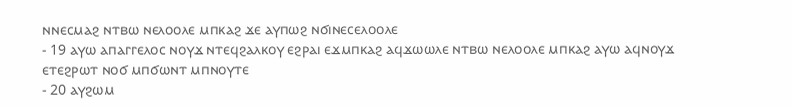ⲛⲛⲉⲥⲙⲁϩ ⲛⲧⲃⲱ ⲛⲉⲗⲟⲟⲗⲉ ⲙⲡⲕⲁϩ ϫⲉ ⲁⲩⲡⲱϩ ⲛϭⲓⲛⲉⲥⲉⲗⲟⲟⲗⲉ
- 19 ⲁⲩⲱ ⲁⲡⲁⲅⲅⲉⲗⲟⲥ ⲛⲟⲩϫ ⲛⲧⲉϥϩⲁⲗⲕⲟⲩ ⲉϩⲣⲁⲓ ⲉϫⲙⲡⲕⲁϩ ⲁϥϫⲱⲱⲗⲉ ⲛⲧⲃⲱ ⲛⲉⲗⲟⲟⲗⲉ ⲙⲡⲕⲁϩ ⲁⲩⲱ ⲁϥⲛⲟⲩϫ ⲉⲧⲉϩⲣⲱⲧ ⲛⲟϭ ⲙⲡϭⲱⲛⲧ ⲙⲡⲛⲟⲩⲧⲉ
- 20 ⲁⲩϩⲱⲙ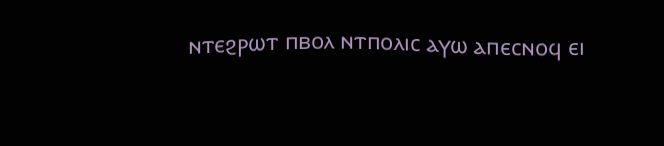ⲛⲧⲉϩⲣⲱⲧ ⲡⲃⲟⲗ ⲛⲧⲡⲟⲗⲓⲥ ⲁⲩⲱ ⲁⲡⲉⲥⲛⲟϥ ⲉⲓ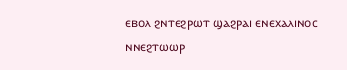ⲉⲃⲟⲗ ϩⲛⲧⲉϩⲣⲱⲧ ϣⲁϩⲣⲁⲓ ⲉⲛⲉⲭⲁⲗⲓⲛⲟⲥ ⲛⲛⲉϩⲧⲱⲱⲣ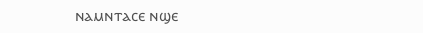ⲛⲁⲙⲛⲧⲁⲥⲉ ⲛϣⲉ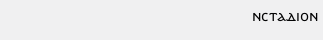ⲛⲥⲧⲁⲇⲓⲟⲛ